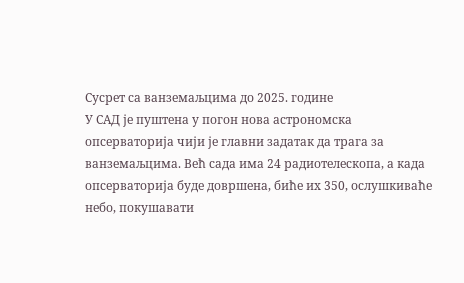Сусрет са ванземаљцима до 2025. године
У САД је пуштена у погон нова астрономска опсерваторија чији је главни задатак да трага за ванземаљцима. Већ сада има 24 радиотелескопа, а када опсерваторија буде довршена, биће их 350, ослушкиваће небо, покушавати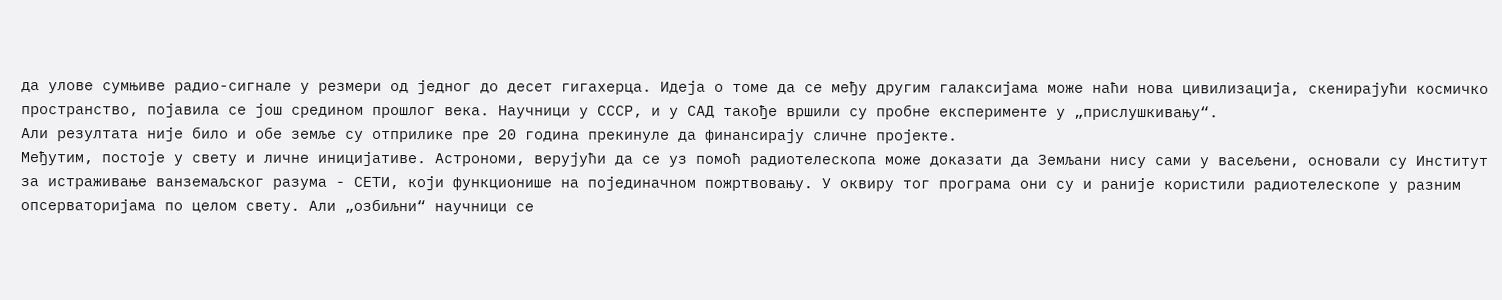да улове сумњиве радио-сигнале у резмери од једног до десет гигахерца. Идеја о томе да се међу другим галаксијама може наћи нова цивилизација, скенирајући космичко пространство, појавила се још средином прошлог века. Научници у СССР, и у САД такође вршили су пробне експерименте у „прислушкивању“.
Али резултата није било и обе земље су отприлике пре 20 година прекинуле да финансирају сличне пројекте.
Међутим, постоје у свету и личне иницијативе. Астрономи, верујући да се уз помоћ радиотелескопа може доказати да Земљани нису сами у васељени, основали су Институт за истраживање ванземаљског разума - СЕТИ, који функционише на појединачном пожртвовању. У оквиру тог програма они су и раније користили радиотелескопе у разним опсерваторијама по целом свету. Али „озбиљни“ научници се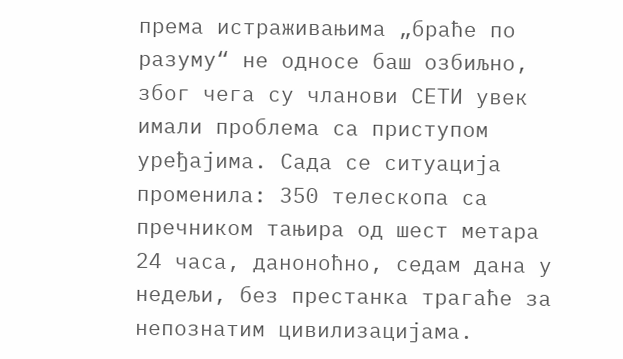према истраживањима „браће по разуму“ не односе баш озбиљно, због чега су чланови СЕТИ увек имали проблема са приступом уређајима. Сада се ситуација променила: 350 телескопа са пречником тањира од шест метара 24 часа, даноноћно, седам дана у недељи, без престанка трагаће за непознатим цивилизацијама.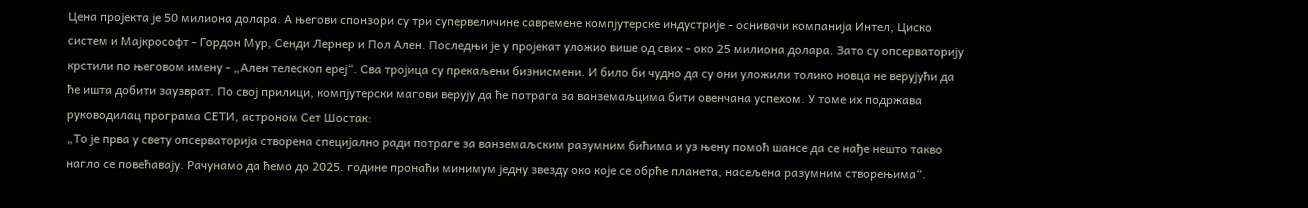Цена пројекта је 50 милиона долара. А његови спонзори су три супервеличине савремене компјутерске индустрије - оснивачи компанија Интел, Циско систем и Мајкрософт - Гордон Мур, Сенди Лернер и Пол Ален. Последњи је у пројекат уложио више од свих - око 25 милиона долара. Зато су опсерваторију крстили по његовом имену - „Ален телескоп ереј“. Сва тројица су прекаљени бизнисмени. И било би чудно да су они уложили толико новца не верујући да ће ишта добити заузврат. По свој прилици, компјутерски магови верују да ће потрага за ванземаљцима бити овенчана успехом. У томе их подржава руководилац програма СЕТИ, астроном Сет Шостак:
„То је прва у свету опсерваторија створена специјално ради потраге за ванземаљским разумним бићима и уз њену помоћ шансе да се нађе нешто такво нагло се повећавају. Рачунамо да ћемо до 2025. године пронаћи минимум једну звезду око које се обрће планета, насељена разумним створењима“.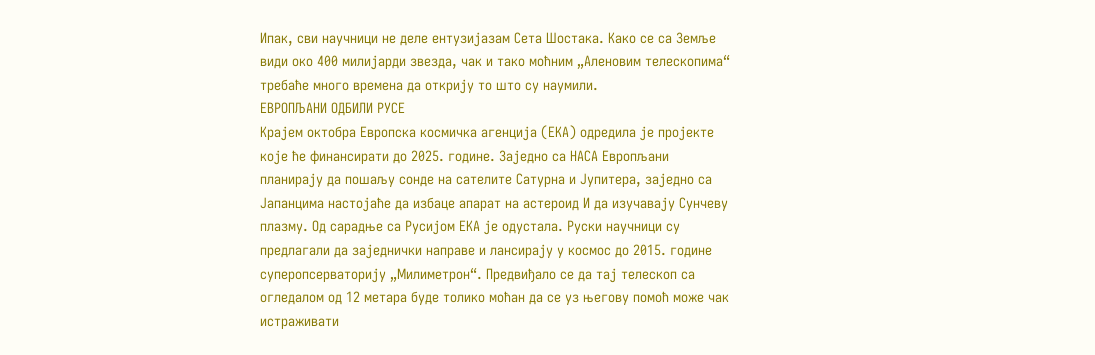Ипак, сви научници не деле ентузијазам Сета Шостака. Како се са Земље види око 400 милијарди звезда, чак и тако моћним „Аленовим телескопима“ требаће много времена да открију то што су наумили.
ЕВРОПЉАНИ ОДБИЛИ РУСЕ
Крајем октобра Европска космичка агенција (ЕКА) одредила је пројекте које ће финансирати до 2025. године. Заједно са НАСА Европљани планирају да пошаљу сонде на сателите Сатурна и Јупитера, заједно са Јапанцима настојаће да избаце апарат на астероид И да изучавају Сунчеву плазму. Од сарадње са Русијом ЕКА је одустала. Руски научници су предлагали да заједнички направе и лансирају у космос до 2015. године суперопсерваторију „Милиметрон“. Предвиђало се да тај телескоп са огледалом од 12 метара буде толико моћан да се уз његову помоћ може чак истраживати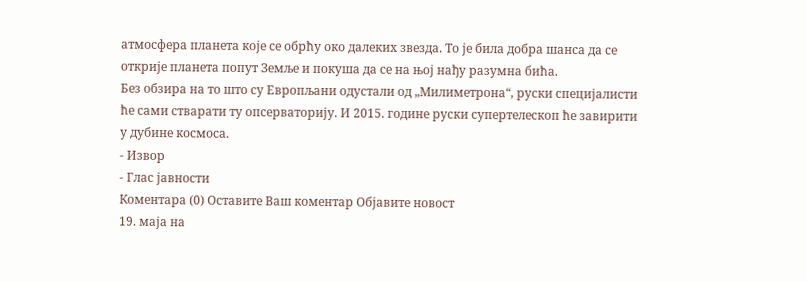атмосфера планета које се обрћу око далеких звезда. То је била добра шанса да се открије планета попут Земље и покуша да се на њој нађу разумна бића.
Без обзира на то што су Европљани одустали од „Милиметрона“, руски специјалисти ће сами стварати ту опсерваторију. И 2015. године руски супертелескоп ће завирити у дубине космоса.
- Извор
- Глас јавности
Коментара (0) Оставите Ваш коментар Објавите новост
19. маја на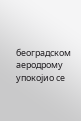београдском аеродрому упокојио се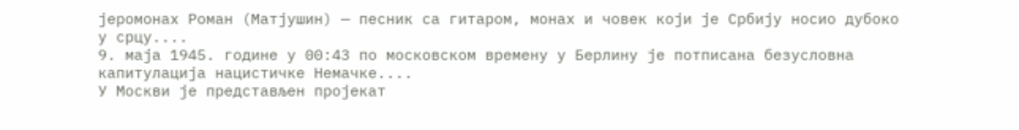јеромонах Роман (Матјушин) — песник са гитаром, монах и човек који је Србију носио дубоко у срцу....
9. маја 1945. године у 00:43 по московском времену у Берлину је потписана безусловна капитулација нацистичке Немачке....
У Москви је представљен пројекат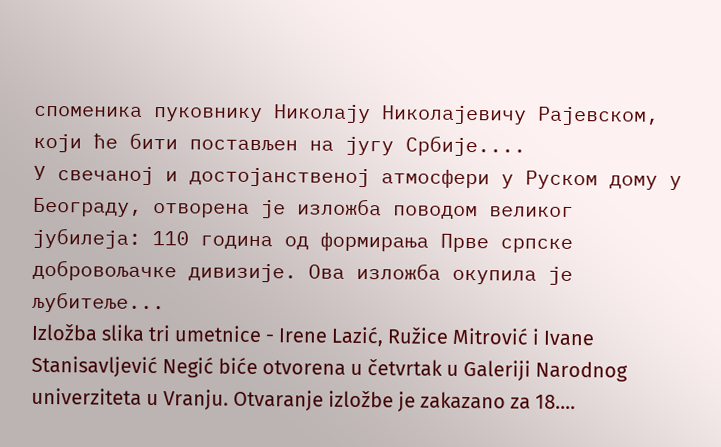споменика пуковнику Николају Николајевичу Рајевском, који ће бити постављен на југу Србије....
У свечаној и достојанственој атмосфери у Руском дому у Београду, отворена је изложба поводом великог јубилеја: 110 година од формирања Прве српске добровољачке дивизије. Ова изложба окупила је љубитеље...
Izložba slika tri umetnice - Irene Lazić, Ružice Mitrović i Ivane Stanisavljević Negić biće otvorena u četvrtak u Galeriji Narodnog univerziteta u Vranju. Otvaranje izložbe je zakazano za 18....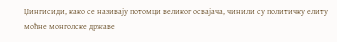Џингисиди, како се називају потомци великог освајача, чинили су политичку елиту моћне монголске државе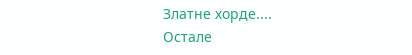Златне хорде....
Остале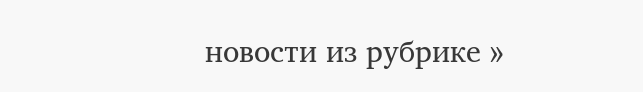новости из рубрике »